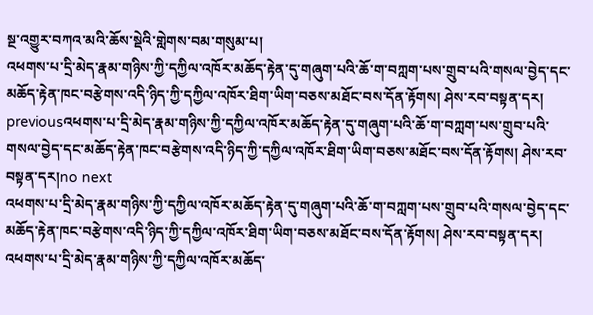སྔ་འགྱུར་བཀའ་མའི་ཆོས་སྡེའི་གླེགས་བམ་གསུམ་པ།
འཕགས་པ་དྲི་མེད་རྣམ་གཉིས་ཀྱི་དཀྱིལ་འཁོར་མཆོད་རྟེན་དུ་གཞུག་པའི་ཆོ་ག་བཀླག་པས་གྲུབ་པའི་གསལ་བྱེད་དང་མཆོད་རྟེན་ཁང་བརྩེགས་འདི་ཉིད་ཀྱི་དཀྱིལ་འཁོར་ཐིག་ཡིག་བཅས་མཐོང་བས་དོན་རྟོགས། ཤེས་རབ་བསྟན་དར།
previousའཕགས་པ་དྲི་མེད་རྣམ་གཉིས་ཀྱི་དཀྱིལ་འཁོར་མཆོད་རྟེན་དུ་གཞུག་པའི་ཆོ་ག་བཀླག་པས་གྲུབ་པའི་གསལ་བྱེད་དང་མཆོད་རྟེན་ཁང་བརྩེགས་འདི་ཉིད་ཀྱི་དཀྱིལ་འཁོར་ཐིག་ཡིག་བཅས་མཐོང་བས་དོན་རྟོགས། ཤེས་རབ་བསྟན་དར།no next
འཕགས་པ་དྲི་མེད་རྣམ་གཉིས་ཀྱི་དཀྱིལ་འཁོར་མཆོད་རྟེན་དུ་གཞུག་པའི་ཆོ་ག་བཀླག་པས་གྲུབ་པའི་གསལ་བྱེད་དང་མཆོད་རྟེན་ཁང་བརྩེགས་འདི་ཉིད་ཀྱི་དཀྱིལ་འཁོར་ཐིག་ཡིག་བཅས་མཐོང་བས་དོན་རྟོགས། ཤེས་རབ་བསྟན་དར།
འཕགས་པ་དྲི་མེད་རྣམ་གཉིས་ཀྱི་དཀྱིལ་འཁོར་མཆོད་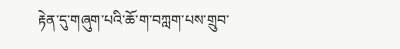རྟེན་དུ་གཞུག་པའི་ཆོ་ག་བཀླག་པས་གྲུབ་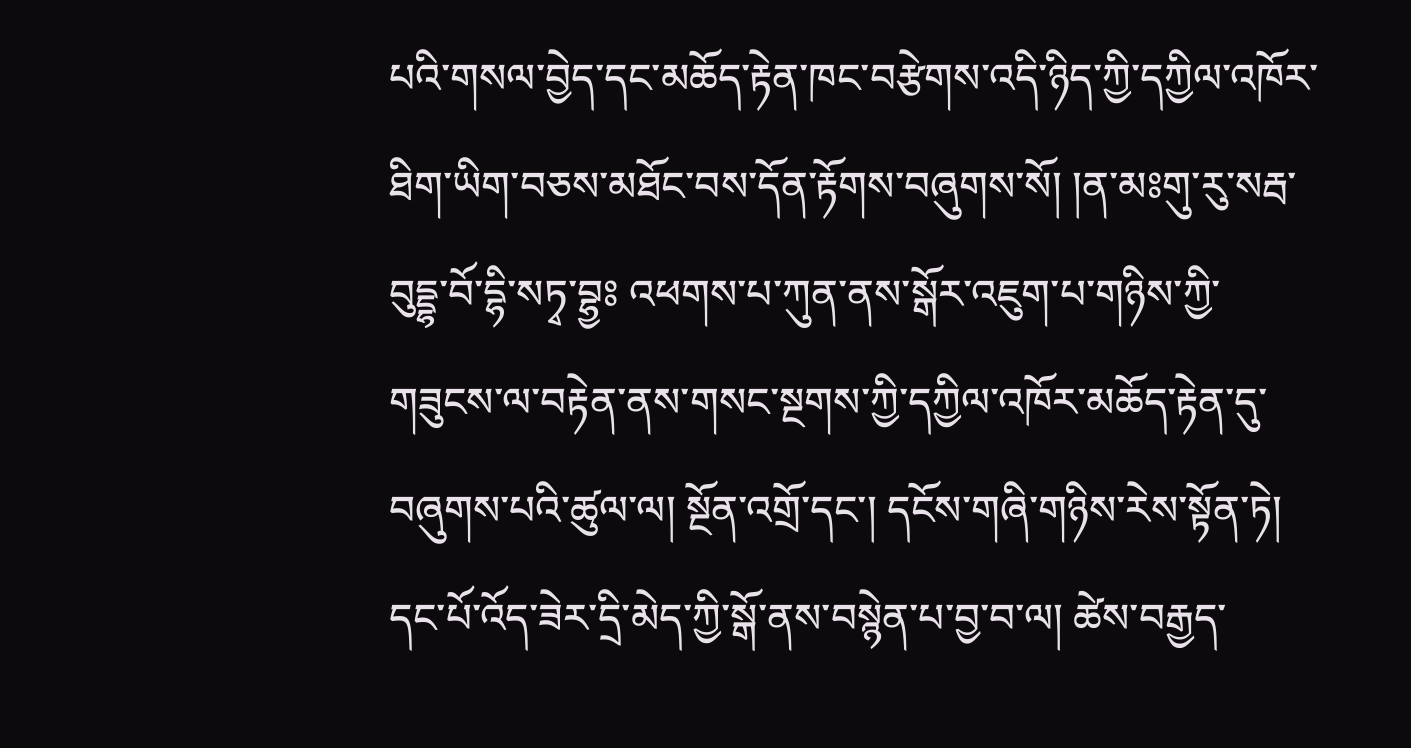པའི་གསལ་བྱེད་དང་མཆོད་རྟེན་ཁང་བརྩེགས་འདི་ཉིད་ཀྱི་དཀྱིལ་འཁོར་ཐིག་ཡིག་བཅས་མཐོང་བས་དོན་རྟོགས་བཞུགས་སོ། །ན་མཿགུ་རུ་སརྦ་བུདྡྷ་བོ་དྷི་སཏྭ་བྷྱཿ འཕགས་པ་ཀུན་ནས་སྒོར་འཇུག་པ་གཉིས་ཀྱི་གཟུངས་ལ་བརྟེན་ནས་གསང་སྔགས་ཀྱི་དཀྱིལ་འཁོར་མཆོད་རྟེན་དུ་བཞུགས་པའི་ཚུལ་ལ། སྔོན་འགྲོ་དང་། དངོས་གཞི་གཉིས་རེས་སྟོན་ཏེ། དང་པོ་འོད་ཟེར་དྲི་མེད་ཀྱི་སྒོ་ནས་བསྙེན་པ་བྱ་བ་ལ། ཚེས་བརྒྱད་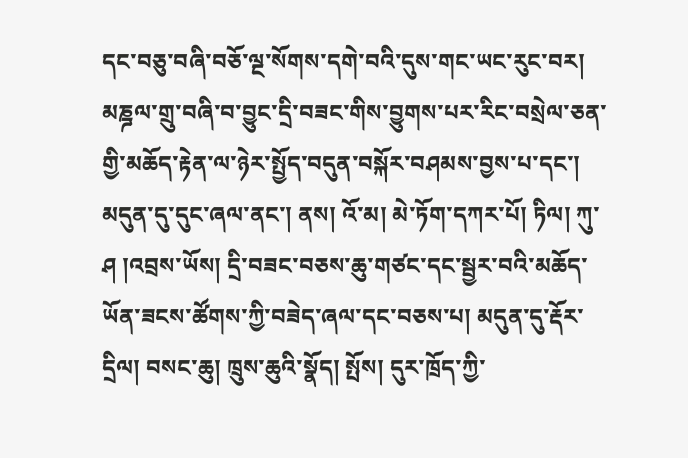དང་བཅུ་བཞི་བཅོ་ལྔ་སོགས་དགེ་བའི་དུས་གང་ཡང་རུང་བར། མཎྜལ་གྲུ་བཞི་བ་བྱུང་དྲི་བཟང་གིས་བྱུགས་པར་རིང་བསྲེལ་ཅན་གྱི་མཆོད་རྟེན་ལ་ཉེར་སྤྱོད་བདུན་བསྐོར་བཤམས་བྱས་པ་དང་། མདུན་དུ་དུང་ཞལ་ནང་། ནས། འོ་མ། མེ་ཏོག་དཀར་པོ། ཏིལ། ཀུ་ཤ །འབྲས་ཡོས། དྲི་བཟང་བཅས་ཆུ་གཙང་དང་སྦྱར་བའི་མཆོད་ཡོན་ཟངས་ཚོགས་ཀྱི་བཟེད་ཞལ་དང་བཅས་པ། མདུན་དུ་རྡོར་དྲིལ། བསང་ཆུ། ཁྲུས་ཆུའི་སྣོད། སྤོས། དུར་ཁྲོད་ཀྱི་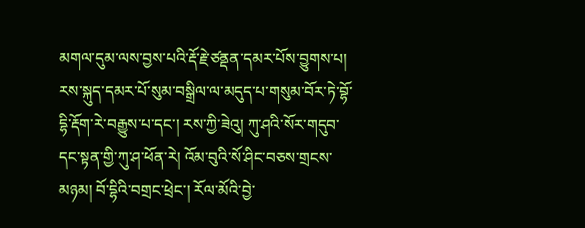མགལ་དུམ་ལས་བྱས་པའི་རྡོ་རྗེ་ཙནྡན་དམར་པོས་བྱུགས་པ། རས་སྐུད་དམར་པོ་སུམ་བསྒྲིལ་ལ་མདུད་པ་གསུམ་བོར་ཏེ་བྷོ་དྷི་རྡོག་རེ་བརྒྱུས་པ་དང་། རས་ཀྱི་ཟེའུ། ཀུ་ཤའི་སོར་གདུབ་དང་སྟན་གྱི་ཀུ་ཤ་ཕོན་རེ། འོམ་བུའི་སོ་ཤིང་བཅས་གྲངས་མཉམ། བོ་དྷིའི་བགྲང་ཕྲེང་། རོལ་མོའི་བྱེ་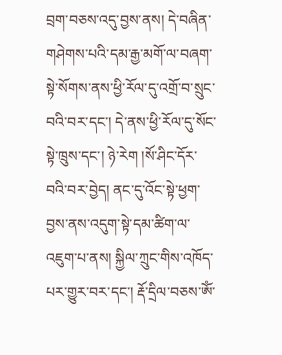བྲག་བཅས་འདུ་བྱས་ནས། དེ་བཞིན་གཤེགས་པའི་དམ་རྒྱ་མགོ་ལ་བཞག་སྟེ་སོགས་ནས་ཕྱི་རོལ་དུ་འགྲོ་བ་སྲུང་བའི་བར་དང་། དེ་ནས་ཕྱི་རོལ་དུ་སོང་སྟེ་ཁྲུས་དང་། ཉེ་རེག །སོ་ཤིང་དོར་བའི་བར་བྱེད། ནང་དུ་འོང་སྟེ་ཕྱག་བྱས་ནས་འདུག་སྟེ་དམ་ཚིག་ལ་འཇུག་པ་ནས། སྐྱིལ་ཀྲུང་གིས་འཁོད་པར་གྱུར་བར་དང་། རྡོ་དྲིལ་བཅས་ༀ་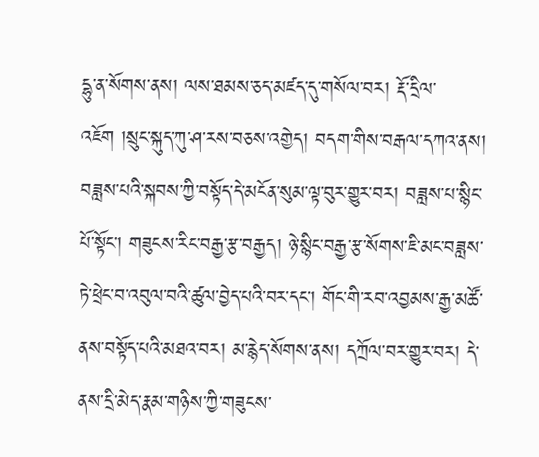དྷུ་ན་སོགས་ནས། ལས་ཐམས་ཅད་མཛད་དུ་གསོལ་བར། རྡོ་དྲིལ་འཇོག །སྲུང་སྐུད་ཀུ་ཤ་རས་བཅས་འགྱེད། བདག་གིས་བརྒལ་དཀའ་ནས། བཟླས་པའི་སྐབས་ཀྱི་བསྟོད་དེ་མངོན་སུམ་ལྟ་བུར་གྱུར་བར། བཟླས་པ་སྙིང་པོ་སྟོང་། གཟུངས་རིང་བརྒྱ་རྩ་བརྒྱད། ཉེ་སྙིང་བརྒྱ་རྩ་སོགས་ཇི་མང་བཟླས་ཏེ་ཕྲེང་བ་འབུལ་བའི་ཚུལ་བྱེད་པའི་བར་དང་། གོང་གི་རབ་འབྱམས་རྒྱ་མཚོ་ནས་བསྟོད་པའི་མཐའ་བར། མ་རྙེད་སོགས་ནས། དཀྲོལ་བར་གྱུར་བར། དེ་ནས་དྲི་མེད་རྣམ་གཉིས་ཀྱི་གཟུངས་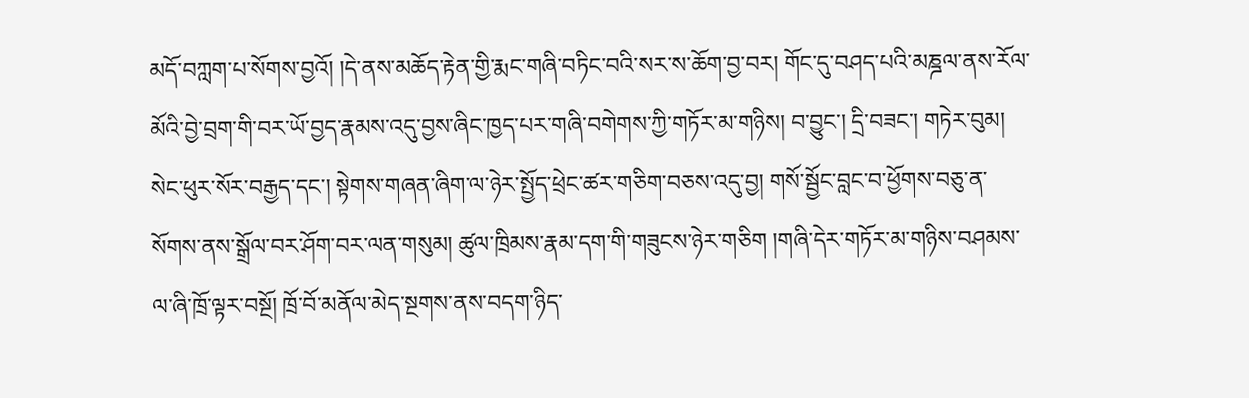མདོ་བཀླག་པ་སོགས་བྱའོ། །དེ་ནས་མཆོད་རྟེན་གྱི་རྨང་གཞི་བཏིང་བའི་སར་ས་ཆོག་བྱ་བར། གོང་དུ་བཤད་པའི་མཎྜལ་ནས་རོལ་མོའི་བྱེ་བྲག་གི་བར་ཡོ་བྱད་རྣམས་འདུ་བྱས་ཞིང་ཁྱད་པར་གཞི་བགེགས་ཀྱི་གཏོར་མ་གཉིས། བ་བྱུང་། དྲི་བཟང་། གཏེར་བུམ། སེང་ཕུར་སོར་བརྒྱད་དང་། སྟེགས་གཞན་ཞིག་ལ་ཉེར་སྤྱོད་ཕྲེང་ཚར་གཅིག་བཅས་འདུ་བྱ། གསོ་སྦྱོང་བླང་བ་ཕྱོགས་བཅུ་ན་སོགས་ནས་སྒྲོལ་བར་ཤོག་བར་ལན་གསུམ། ཚུལ་ཁྲིམས་རྣམ་དག་གི་གཟུངས་ཉེར་གཅིག །གཞི་དེར་གཏོར་མ་གཉིས་བཤམས་ལ་ཞི་ཁྲོ་ལྟར་བསྔོ། ཁྲོ་བོ་མནོལ་མེད་སྔགས་ནས་བདག་ཉིད་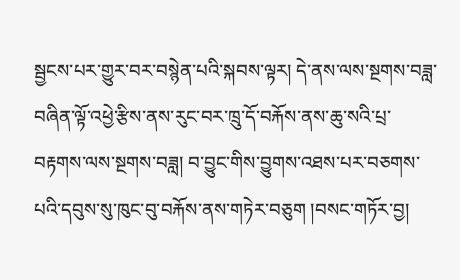སྦྱངས་པར་གྱུར་བར་བསྙེན་པའི་སྐབས་ལྟར། དེ་ནས་ལས་སྔགས་བཟླ་བཞིན་ལྟོ་འཕྱེ་རྩིས་ནས་རུང་བར་ཁྲུ་དོ་བརྐོས་ནས་ཆུ་སའི་པྲ་བརྟགས་ལས་སྔགས་བཟླ། བ་བྱུང་གིས་བྱུགས་འཐས་པར་བཅགས་པའི་དབུས་སུ་ཁུང་བུ་བརྐོས་ནས་གཏེར་བཅུག །བསང་གཏོར་བྱ།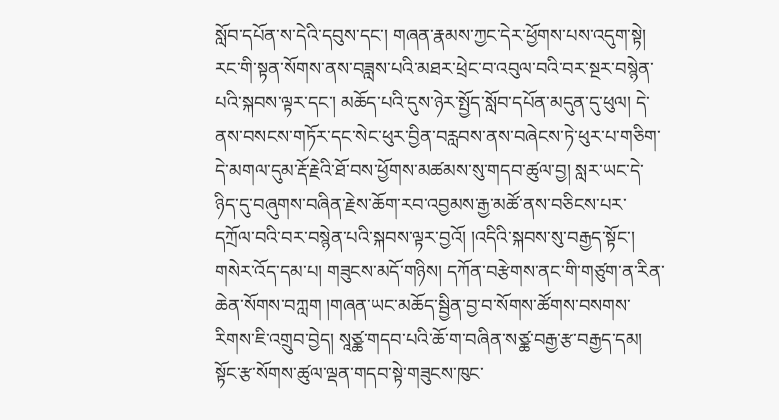སློབ་དཔོན་ས་དེའི་དབུས་དང་། གཞན་རྣམས་ཀྱང་དེར་ཕྱོགས་པས་འདུག་སྟེ། རང་གི་སྟན་སོགས་ནས་བཟླས་པའི་མཐར་ཕྲེང་བ་འབུལ་བའི་བར་སྔར་བསྙེན་པའི་སྐབས་ལྟར་དང་། མཆོད་པའི་དུས་ཉེར་སྤྱོད་སློབ་དཔོན་མདུན་དུ་ཕུལ། དེ་ནས་བསངས་གཏོར་དང་སེང་ཕུར་བྱིན་བརླབས་ནས་བཞེངས་ཏེ་ཕུར་པ་གཅིག་དེ་མགལ་དུམ་རྡོ་རྗེའི་ཐོ་བས་ཕྱོགས་མཚམས་སུ་གདབ་ཚུལ་བྱ། སླར་ཡང་དེ་ཉིད་དུ་བཞུགས་བཞིན་རྗེས་ཆོག་རབ་འབྱམས་རྒྱ་མཚོ་ནས་བཅིངས་པར་དཀྲོལ་བའི་བར་བསྙེན་པའི་སྐབས་ལྟར་བྱའོ། །འདིའི་སྐབས་སུ་བརྒྱད་སྟོང་། གསེར་འོད་དམ་པ། གཟུངས་མདོ་གཉིས། དཀོན་བརྩེགས་ནང་གི་གཙུག་ན་རིན་ཆེན་སོགས་བཀླག །གཞན་ཡང་མཆོད་སྦྱིན་བྱ་བ་སོགས་ཚོགས་བསགས་རིགས་ཇི་འགྲུབ་བྱེད། སཱཙྪ་གདབ་པའི་ཆོ་ག་བཞིན་སཙྪ་བརྒྱ་རྩ་བརྒྱད་དམ། སྟོང་རྩ་སོགས་ཚུལ་ལྡན་གདབ་སྟེ་གཟུངས་ཁུང་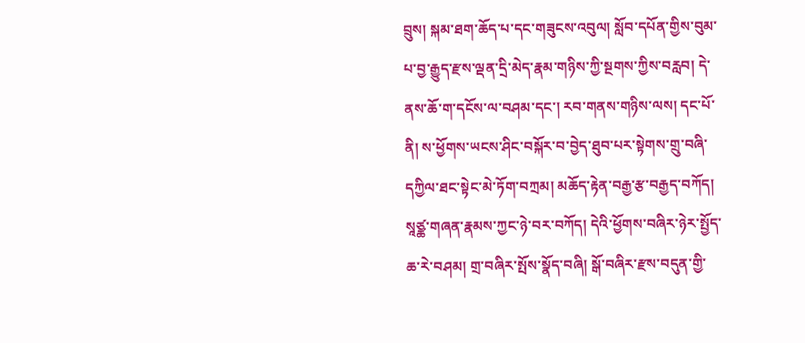བྲུས། སྐམ་ཐག་ཆོད་པ་དང་གཟུངས་འབུལ། སློབ་དཔོན་གྱིས་བུམ་པ་བྱ་རྒྱུད་རྫས་ལྡན་དྲི་མེད་རྣམ་གཉིས་ཀྱི་སྔགས་ཀྱིས་བརླབ། དེ་ནས་ཆོ་ག་དངོས་ལ་བཤམ་དང་། རབ་གནས་གཉིས་ལས། དང་པོ་ནི། ས་ཕྱོགས་ཡངས་ཤིང་བསྐོར་བ་བྱེད་ཐུབ་པར་སྟེགས་གྲུ་བཞི་དཀྱིལ་ཐང་སྟེང་མེ་ཏོག་བཀྲམ། མཆོད་རྟེན་བརྒྱ་རྩ་བརྒྱད་བཀོད། སཱཙྪ་གཞན་རྣམས་ཀྱང་ཉེ་བར་བཀོད། དེའི་ཕྱོགས་བཞིར་ཉེར་སྤྱོད་ཆ་རེ་བཤམ། གྲ་བཞིར་སྤོས་སྣོད་བཞི། སྒོ་བཞིར་རྫས་བདུན་གྱི་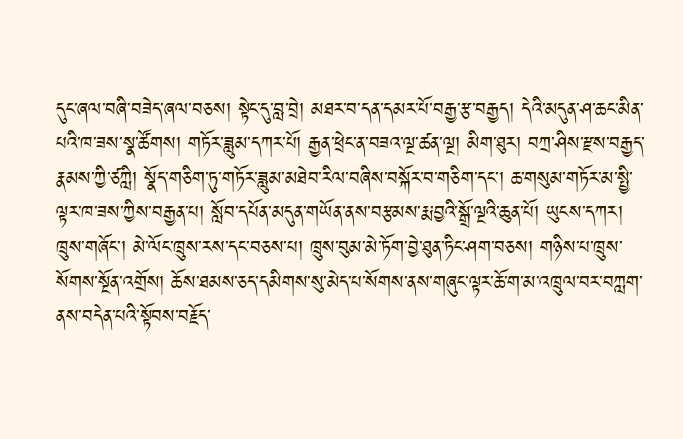དུང་ཞལ་བཞི་བཟེད་ཞལ་བཅས། སྟེང་དུ་བླ་བྲེ། མཐར་བ་དན་དམར་པོ་བརྒྱ་རྩ་བརྒྱད། དེའི་མདུན་ཤ་ཆང་མིན་པའི་ཁ་ཟས་སྣ་ཚོགས། གཏོར་ཟླུམ་དཀར་པོ། རྒྱན་ཕྲེང་ན་བཟའ་ལྔ་ཚན་ལྔ། མིག་ཐུར། བཀྲ་ཤིས་རྫས་བརྒྱད་རྣམས་ཀྱི་ཙཀླི། སྣོད་གཅིག་ཏུ་གཏོར་ཟླུམ་མཐེབ་རིལ་བཞིས་བསྐོར་བ་གཅིག་དང་། ཆ་གསུམ་གཏོར་མ་སྤྱི་ལྟར་ཁ་ཟས་ཀྱིས་བརྒྱན་པ། སློབ་དཔོན་མདུན་གཡོན་ནས་བརྩམས་རྨ་བྱའི་སྒྲོ་ལྔའི་ཆུན་པོ། ཡུངས་དཀར། ཁྲུས་གཞོང་། མེ་ལོང་ཁྲུས་རས་དང་བཅས་པ། ཁྲུས་བུམ་མེ་ཏོག་བྱེ་ཐུན་ཏིང་ཤག་བཅས། གཉིས་པ་ཁྲུས་སོགས་སྔོན་འགྲོས། ཆོས་ཐམས་ཅད་དམིགས་སུ་མེད་པ་སོགས་ནས་གཞུང་ལྟར་ཆོ་ག་མ་འཁྲུལ་བར་བཀླག་ནས་བདེན་པའི་སྟོབས་བརྗོད་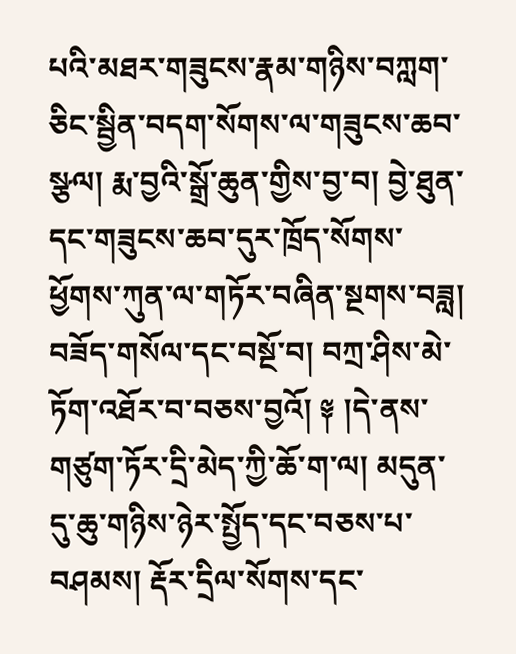པའི་མཐར་གཟུངས་རྣམ་གཉིས་བཀླག་ཅིང་སྦྱིན་བདག་སོགས་ལ་གཟུངས་ཆབ་སྩལ། རྨ་བྱའི་སྒྲོ་ཆུན་གྱིས་བྱ་བ། བྱེ་ཐུན་དང་གཟུངས་ཆབ་དུར་ཁྲོད་སོགས་ཕྱོགས་ཀུན་ལ་གཏོར་བཞིན་སྔགས་བཟླ། བཟོད་གསོལ་དང་བསྔོ་བ། བཀྲ་ཤིས་མེ་ཏོག་འཐོར་བ་བཅས་བྱའོ། ༈ །དེ་ནས་གཙུག་ཏོར་དྲི་མེད་ཀྱི་ཆོ་ག་ལ། མདུན་དུ་ཆུ་གཉིས་ཉེར་སྤྱོད་དང་བཅས་པ་བཤམས། རྡོར་དྲིལ་སོགས་དང་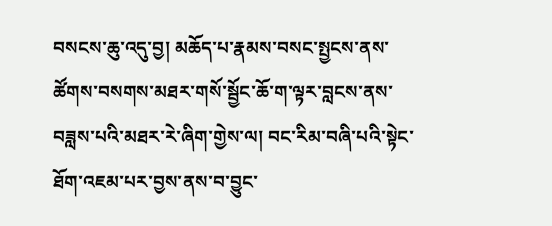བསངས་ཆུ་འདུ་བྱ། མཆོད་པ་རྣམས་བསང་སྤྱངས་ནས་ཚོགས་བསགས་མཐར་གསོ་སྦྱོང་ཆོ་ག་ལྟར་བླངས་ནས་བཟླས་པའི་མཐར་རེ་ཞིག་གྱེས་ལ། བང་རིམ་བཞི་པའི་སྟེང་ཐོག་འཇམ་པར་བྱས་ནས་བ་བྱུང་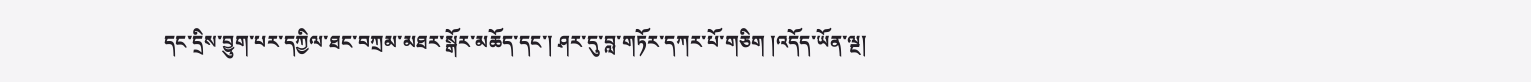དང་དྲིས་བྱུག་པར་དཀྱིལ་ཐང་བཀྲམ་མཐར་སྒོར་མཆོད་དང་། ཤར་དུ་བླ་གཏོར་དཀར་པོ་གཅིག །འདོད་ཡོན་ལྔ།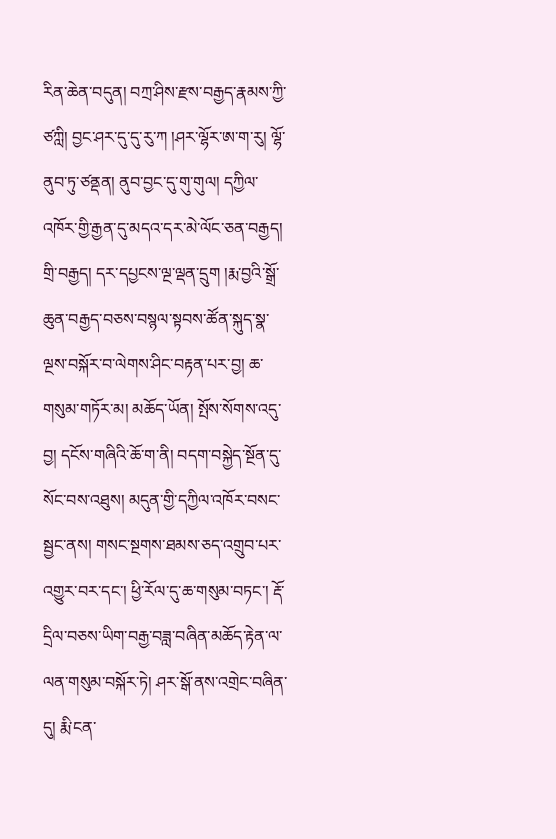རིན་ཆེན་བདུན། བཀྲ་ཤིས་རྫས་བརྒྱད་རྣམས་ཀྱི་ཙཀླི། བྱང་ཤར་དུ་དུ་རུ་ཀ །ཤར་ལྷོར་ཨ་ག་རུ། ལྷོ་ནུབ་ཏུ་ཙནྡན། ནུབ་བྱང་དུ་གུ་གུལ། དཀྱིལ་འཁོར་གྱི་རྒྱན་དུ་མདའ་དར་མེ་ལོང་ཅན་བརྒྱད། གྲི་བརྒྱད། དར་དཔྱངས་ལྔ་ལྡན་དྲུག །རྨ་བྱའི་སྒྲོ་ཆུན་བརྒྱད་བཅས་བསྙལ་སྟབས་ཚོན་སྐུད་སྣ་ལྔས་བསྐོར་བ་ལེགས་ཤིང་བརྟན་པར་བྱ། ཆ་གསུམ་གཏོར་མ། མཆོད་ཡོན། སྤོས་སོགས་འདུ་བྱ། དངོས་གཞིའི་ཆོ་ག་ནི། བདག་བསྐྱེད་སྔོན་དུ་སོང་བས་འཐུས། མདུན་གྱི་དཀྱིལ་འཁོར་བསང་སྦྱང་ནས། གསང་སྔགས་ཐམས་ཅད་འགྲུབ་པར་འགྱུར་བར་དང་། ཕྱི་རོལ་དུ་ཆ་གསུམ་བཏང་། རྡོ་དྲིལ་བཅས་ཡིག་བརྒྱ་བཟླ་བཞིན་མཆོད་རྟེན་ལ་ལན་གསུམ་བསྐོར་ཏེ། ཤར་སྒོ་ནས་འགྲེང་བཞིན་དུ། རྨི་ངན་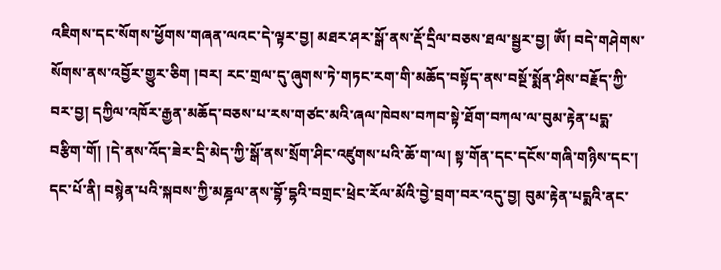འཇིགས་དང་སོགས་ཕྱོགས་གཞན་ལའང་དེ་ལྟར་བྱ། མཐར་ཤར་སྒོ་ནས་རྡོ་དྲིལ་བཅས་ཐལ་སྦྱར་བྱ། ༀ། བདེ་གཤེགས་སོགས་ནས་འབྱོར་གྱུར་ཅིག །བར། རང་གྲལ་དུ་ཞུགས་ཏེ་གཏང་རག་གི་མཆོད་བསྟོད་ནས་བསྔོ་སྨོན་ཤིས་བརྗོད་ཀྱི་བར་བྱ། དཀྱིལ་འཁོར་རྒྱན་མཆོད་བཅས་པ་རས་གཙང་མའི་ཞལ་ཁེབས་བཀབ་སྟེ་ཐོག་བཀལ་ལ་བུམ་རྟེན་པདྨ་བརྩིག་གོ། །དེ་ནས་འོད་ཟེར་དྲི་མེད་ཀྱི་སྒོ་ནས་སྲོག་ཤིང་འཛུགས་པའི་ཆོ་ག་ལ། སྟ་གོན་དང་དངོས་གཞི་གཉིས་དང་། དང་པོ་ནི། བསྙེན་པའི་སྐབས་ཀྱི་མཎྜལ་ནས་བྷོ་དྷའི་བགྲང་ཕྲེང་རོལ་མོའི་བྱེ་བྲག་བར་འདུ་བྱ། བུམ་རྟེན་པདྨའི་ནང་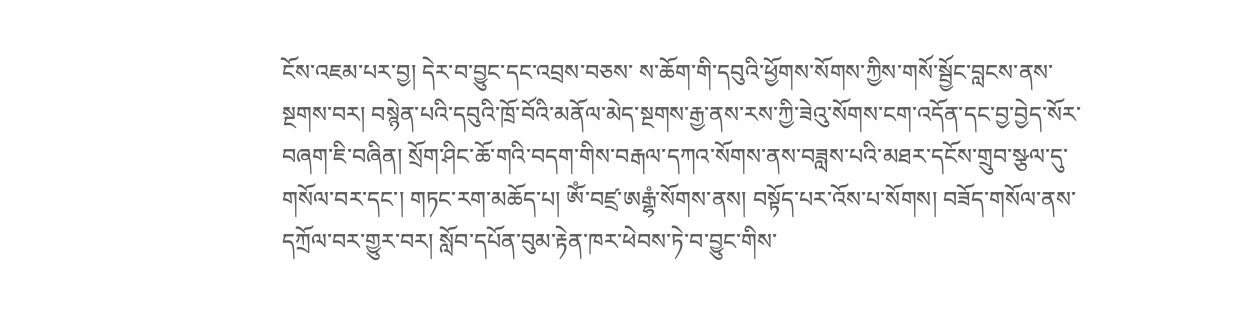ངོས་འཇམ་པར་བྱ། དེར་བ་བྱུང་དང་འབྲས་བཅས་ ས་ཆོག་གི་དབུའི་ཕྱོགས་སོགས་ཀྱིས་གསོ་སྦྱོང་བླངས་ནས་སྔགས་བར། བསྙེན་པའི་དབུའི་ཁྲོ་བོའི་མནོལ་མེད་སྔགས་རྒྱ་ནས་རས་ཀྱི་ཟེའུ་སོགས་ངག་འདོན་དང་བྱ་བྱེད་སོར་བཞག་ཇི་བཞིན། སྲོག་ཤིང་ཆོ་གའི་བདག་གིས་བརྒལ་དཀའ་སོགས་ནས་བཟླས་པའི་མཐར་དངོས་གྲུབ་སྩལ་དུ་གསོལ་བར་དང་། གཏང་རག་མཆོད་པ། ༀ་བཛྲ་ཨརྒྷཾ་སོགས་ནས། བསྟོད་པར་འོས་པ་སོགས། བཟོད་གསོལ་ནས་དཀྲོལ་བར་གྱུར་བར། སློབ་དཔོན་བུམ་རྟེན་ཁར་ཕེབས་ཏེ་བ་བྱུང་གིས་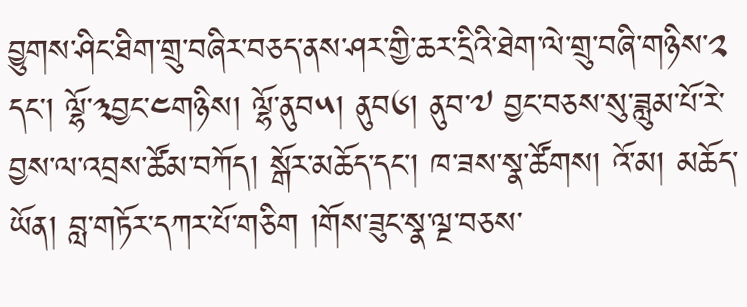བྱུགས་ཤིང་ཐིག་གྲུ་བཞིར་བཅད་ནས་ཤར་གྱི་ཆར་དྲིའི་ཐེག་ལེ་གྲུ་བཞི་གཉིས་༢ དང་། ལྷོ་༣བྱང་༤གཉིས། ལྷོ་ནུབ༥། ནུབ༦། ནུབ་༧ བྱང་བཅས་སུ་ཟླུམ་པོ་རེ་བྱས་ལ་འབྲས་ཚོམ་བཀོད། སྒོར་མཆོད་དང་། ཁ་ཟས་སྣ་ཚོགས། འོ་མ། མཆོད་ཡོན། བླ་གཏོར་དཀར་པོ་གཅིག །གོས་ཟུང་སྣ་ལྔ་བཅས་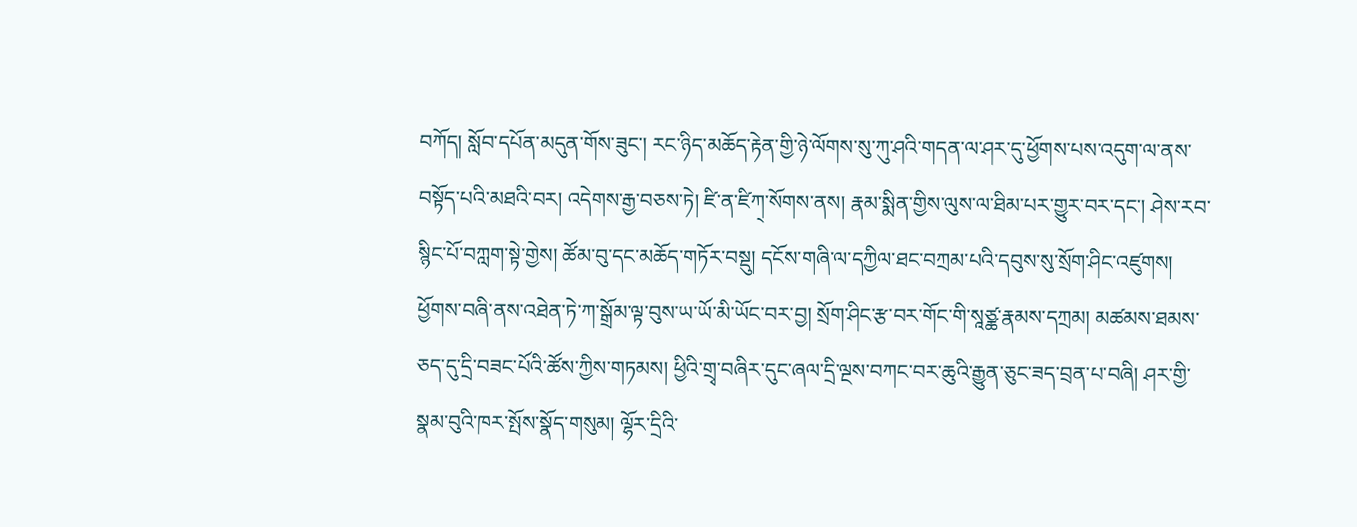བཀོད། སློབ་དཔོན་མདུན་གོས་ཟུང་། རང་ཉིད་མཆོད་རྟེན་གྱི་ཉེ་ལོགས་སུ་ཀུ་ཤའི་གདན་ལ་ཤར་དུ་ཕྱོགས་པས་འདུག་ལ་ནས་བསྟོད་པའི་མཐའི་བར། འདེགས་རྒྱ་བཅས་ཏེ། ཛི་ན་ཛིཀ྄་སོགས་ནས། རྣམ་སྨིན་གྱིས་ལུས་ལ་ཐིམ་པར་གྱུར་བར་དང་། ཤེས་རབ་སྙིང་པོ་བཀླག་སྟེ་གྱེས། ཚོམ་བུ་དང་མཆོད་གཏོར་བསྡུ། དངོས་གཞི་ལ་དཀྱིལ་ཐང་བཀྲམ་པའི་དབུས་སུ་སྲོག་ཤིང་འཛུགས། ཕྱོགས་བཞི་ནས་འཐེན་ཏེ་ཀ་སྒྲོམ་ལྟ་བུས་ཡ་ཡོ་མི་ཡོང་བར་བྱ། སྲོག་ཤིང་རྩ་བར་གོང་གི་སཱཙྪ་རྣམས་དཀྲམ། མཚམས་ཐམས་ཅད་དུ་དྲི་བཟང་པོའི་ཚོས་ཀྱིས་གཏམས། ཕྱིའི་གྲྭ་བཞིར་དུང་ཞལ་དྲི་ལྔས་བཀང་བར་ཆུའི་རྒྱུན་ཅུང་ཟད་བྲན་པ་བཞི། ཤར་གྱི་སྣམ་བུའི་ཁར་སྤོས་སྣོད་གསུམ། ལྷོར་དྲིའི་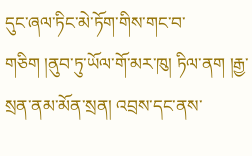དུང་ཞལ་ཏིང་མེ་ཏོག་གིས་གང་བ་གཅིག །ནུབ་ཏུ་ཡོལ་གོ་མར་ཁུ། ཏིལ་ནག །རྒྱ་སྲན་ནམ་མོན་སྲན། འབྲས་དང་ནས་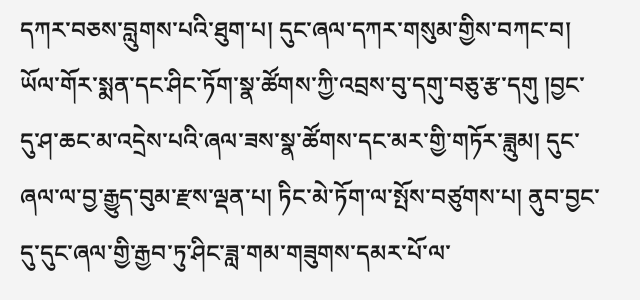དཀར་བཅས་བླུགས་པའི་ཐུག་པ། དུང་ཞལ་དཀར་གསུམ་གྱིས་བཀང་བ། ཡོལ་གོར་སྨན་དང་ཤིང་ཏོག་སྣ་ཚོགས་ཀྱི་འབྲས་བུ་དགུ་བཅུ་རྩ་དགུ །བྱང་དུ་ཤ་ཆང་མ་འདྲེས་པའི་ཞལ་ཟས་སྣ་ཚོགས་དང་མར་གྱི་གཏོར་ཟླུམ། དུང་ཞལ་ལ་བྱ་རྒྱུད་བུམ་རྫས་ལྡན་པ། ཏིང་མེ་ཏོག་ལ་སྤོས་བཙུགས་པ། ནུབ་བྱང་དུ་དུང་ཞལ་གྱི་རྒྱབ་ཏུ་ཤིང་ཟླ་གམ་གཟུགས་དམར་པོ་ལ་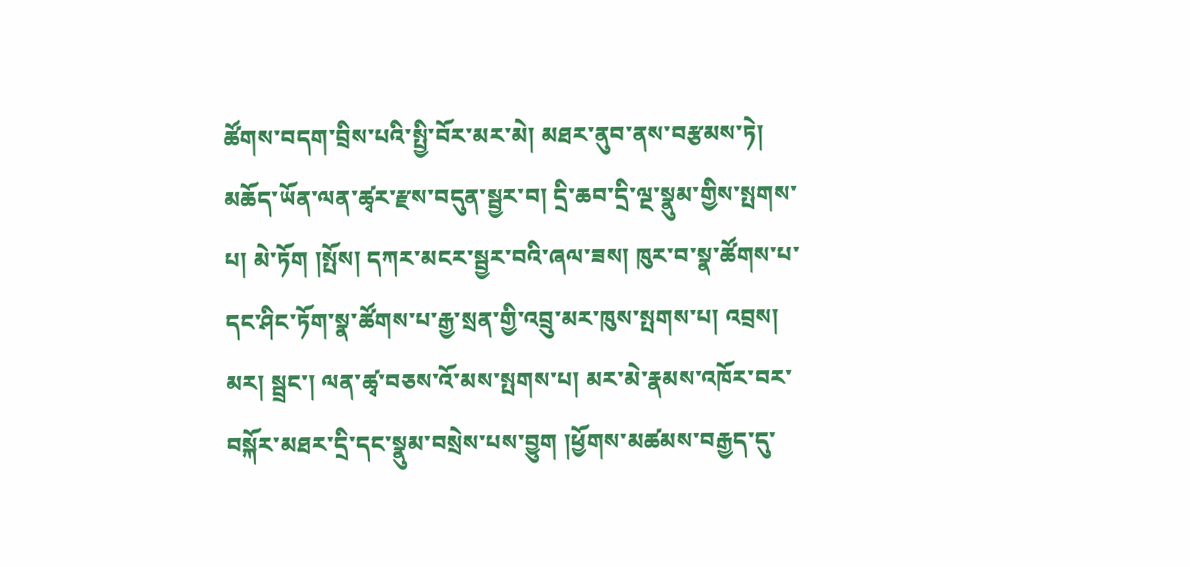ཚོགས་བདག་བྲིས་པའི་སྤྱི་བོར་མར་མེ། མཐར་ནུབ་ནས་བརྩམས་ཏེ། མཆོད་ཡོན་ལན་ཚྭར་རྫས་བདུན་སྦྱར་བ། དྲི་ཆབ་དྲི་ལྔ་སྣུམ་གྱིས་སྤགས་པ། མེ་ཏོག །སྤོས། དཀར་མངར་སྦྱར་བའི་ཞལ་ཟས། ཁུར་བ་སྣ་ཚོགས་པ་དང་ཤིང་ཏོག་སྣ་ཚོགས་པ་རྒྱ་སྲན་གྱི་འབྲུ་མར་ཁུས་སྤགས་པ། འབྲས། མར། སྦྲང་། ལན་ཚྭ་བཅས་འོ་མས་སྤགས་པ། མར་མེ་རྣམས་འཁོར་བར་བསྐོར་མཐར་དྲི་དང་སྣུམ་བསྲེས་པས་བྱུག །ཕྱོགས་མཚམས་བརྒྱད་དུ་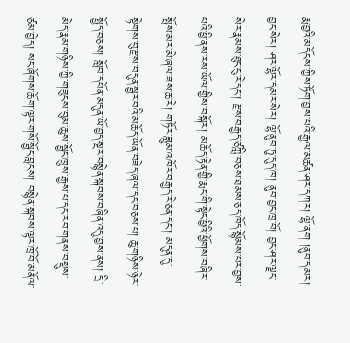རྨ་བྱའི་མདོངས་ཀྱིས་ཏོག་བྱས་པའི་རྒྱལ་མཚན་ཤར་དཀར། ལྷོ་ནག །ནུབ་དམར། བྱང་སེར། ཤར་ལྷོར་དམར་སེར། ལྷོ་ནུབ་ཏུ་དུད་ཁ། ནུབ་བྱང་ཁྲ་བོ། བྱང་ཤར་ལྗང་སེར་རྣམས་ཐུང་ངུ་རེ་དང་། རྫས་བརྒྱད་ཙཀླི་བཅས་ཐམས་ཅད་ཁོད་སྙོམས་པར་བྱས་པའི་ཕྱི་ནས་རས་ཡོལ་གྱིས་བསྐོར། མཆོད་རྟེན་གྱི་རྨང་གི་སྟེང་ཕྱིའི་ཕྱོགས་བཞིར་སྤོས་མར་མེ་ཞལ་ཟས་ཆ་རེ། གཏོར་ཟླུམ་འཁོར་བརྒྱད་རེ་ཅན་དང་། མདུན་དུ་སྟེགས་བུ་རྫས་བདུན་སྦྱར་བའི་མཆོད་ཡོན་བཟེད་ཞལ་དང་བཅས་པ། ཆུ་གཉིས་ཉེར་སྤྱོད་བཅས། སློབ་དཔོན་མདུན་ཡོ་བྱད་སྔར་བསྙེན་སྐབས་བཞིན་འདུ་བྱས་ནས། དྲི་མེད་རྣམ་གཉིས་ཀྱི་གཟུངས་བུམ་ཆུས་སྦྱོང་ཁྲུས་རྒྱས་པ་དང་རབ་གནས་བསྡུས་ཙམ་བྱེད། སང་ཞོགས་ཆོག་ལྟར་གསོ་སྦྱོང་བླངས། བསྙེན་སྐབས་ལྟར་ཁྲོ་བོ་མནོལ་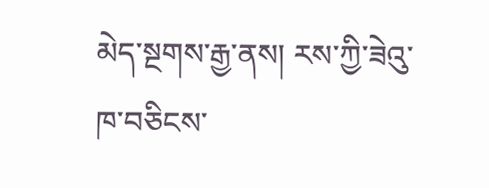མེད་སྔགས་རྒྱ་ནས། རས་ཀྱི་ཟེའུ་ཁ་བཅིངས་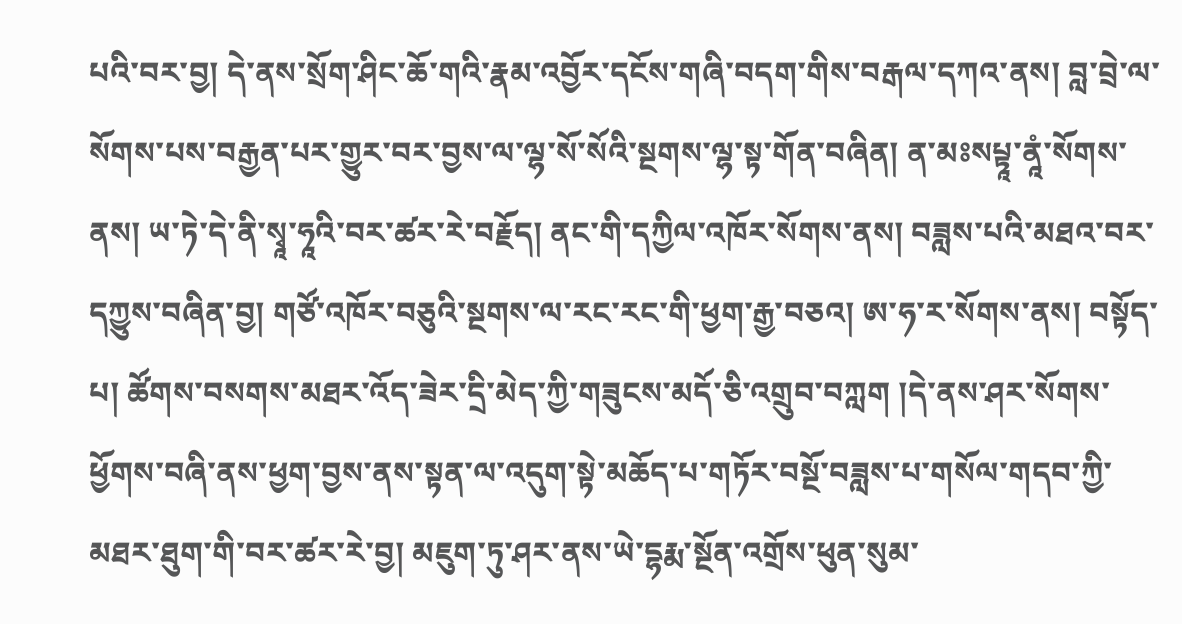པའི་བར་བྱ། དེ་ནས་སྲོག་ཤིང་ཆོ་གའི་རྣམ་འབྱོར་དངོས་གཞི་བདག་གིས་བརྒལ་དཀའ་ནས། བླ་བྲེ་ལ་སོགས་པས་བརྒྱན་པར་གྱུར་བར་བྱས་ལ་ལྷ་སོ་སོའི་སྔགས་ལྷ་སྟ་གོན་བཞིན། ན་མཿསཔྟཱ་ནཱཾ་སོགས་ནས། ཡ་ཏེ་དེ་ནི་སྭཱ་ཧཱའི་བར་ཚར་རེ་བརྗོད། ནང་གི་དཀྱིལ་འཁོར་སོགས་ནས། བཟླས་པའི་མཐའ་བར་དཀྱུས་བཞིན་བྱ། གཙོ་འཁོར་བཅུའི་སྔགས་ལ་རང་རང་གི་ཕྱག་རྒྱ་བཅའ། ཨ་ཧ་ར་སོགས་ནས། བསྟོད་པ། ཚོགས་བསགས་མཐར་འོད་ཟེར་དྲི་མེད་ཀྱི་གཟུངས་མདོ་ཅི་འགྲུབ་བཀླག །དེ་ནས་ཤར་སོགས་ཕྱོགས་བཞི་ནས་ཕྱག་བྱས་ནས་སྟན་ལ་འདུག་སྟེ་མཆོད་པ་གཏོར་བསྔོ་བཟླས་པ་གསོལ་གདབ་ཀྱི་མཐར་ཐུག་གི་བར་ཚར་རེ་བྱ། མཇུག་ཏུ་ཤར་ནས་ཡེ་དྷརྨ་སྔོན་འགྲོས་ཕུན་སུམ་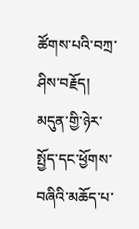ཚོགས་པའི་བཀྲ་ཤིས་བརྗོད། མདུན་གྱི་ཉེར་སྤྱོད་དང་ཕྱོགས་བཞིའི་མཆོད་པ་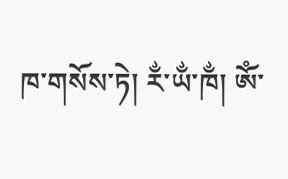ཁ་གསོས་ཏེ། རྂ་ཡྂ་ཁྂ། ༀ་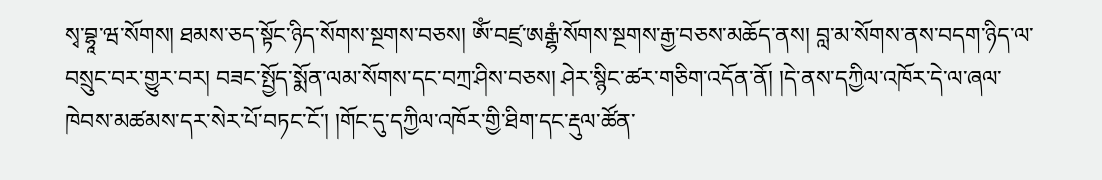སྭ་བྷཱ་ཝ་སོགས། ཐམས་ཅད་སྟོང་ཉིད་སོགས་སྔགས་བཅས། ༀ་བཛྲ་ཨརྒྷཾ་སོགས་སྔགས་རྒྱ་བཅས་མཆོད་ནས། བླ་མ་སོགས་ནས་བདག་ཉིད་ལ་བསྲུང་བར་གྱུར་བར། བཟང་སྤྱོད་སྨོན་ལམ་སོགས་དང་བཀྲ་ཤིས་བཅས། ཤེར་སྙིང་ཚར་གཅིག་འདོན་ནོ། །དེ་ནས་དཀྱིལ་འཁོར་དེ་ལ་ཞལ་ཁེབས་མཚམས་དར་སེར་པོ་བཏང་ངོ་། །གོང་དུ་དཀྱིལ་འཁོར་གྱི་ཐིག་དང་རྡུལ་ཚོན་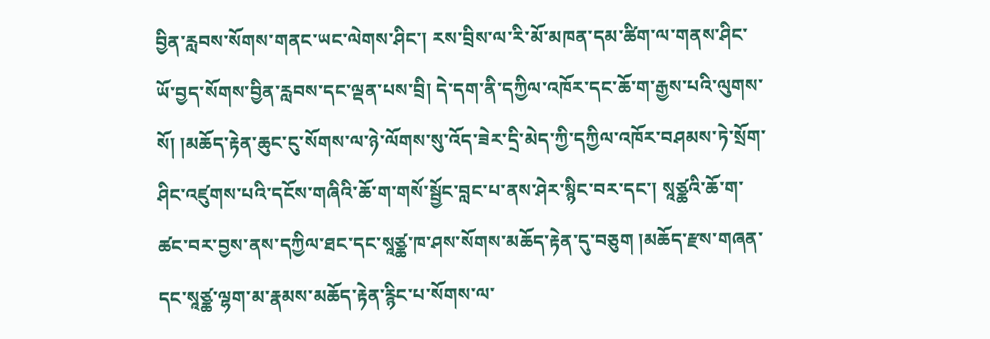བྱིན་རླབས་སོགས་གནང་ཡང་ལེགས་ཤིང་། རས་བྲིས་ལ་རི་མོ་མཁན་དམ་ཚིག་ལ་གནས་ཤིང་ཡོ་བྱད་སོགས་བྱིན་རླབས་དང་ལྡན་པས་བྲི། དེ་དག་ནི་དཀྱིལ་འཁོར་དང་ཆོ་ག་རྒྱས་པའི་ལུགས་སོ། །མཆོད་རྟེན་ཆུང་ངུ་སོགས་ལ་ཉེ་ལོགས་སུ་འོད་ཟེར་དྲི་མེད་ཀྱི་དཀྱིལ་འཁོར་བཤམས་ཏེ་སྲོག་ཤིང་འཛུགས་པའི་དངོས་གཞིའི་ཆོ་ག་གསོ་སྦྱོང་བླང་པ་ནས་ཤེར་སྙིང་བར་དང་། སཱཙྪའི་ཆོ་ག་ཚང་བར་བྱས་ནས་དཀྱིལ་ཐང་དང་སཱཙྪ་ཁ་ཤས་སོགས་མཆོད་རྟེན་དུ་བཅུག །མཆོད་རྫས་གཞན་དང་སཱཙྪ་ལྷག་མ་རྣམས་མཆོད་རྟེན་རྙིང་པ་སོགས་ལ་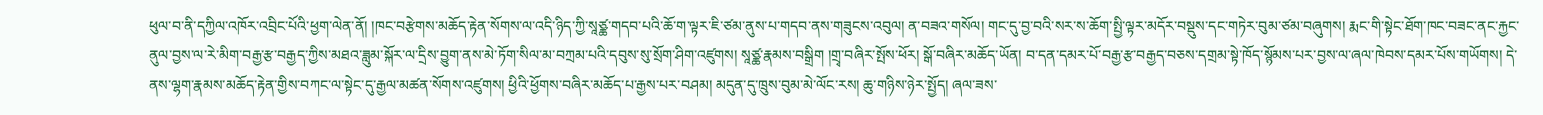ཕུལ་བ་ནི་དཀྱིལ་འཁོར་འབྲིང་པོའི་ཕྱག་ལེན་ནོ། །ཁང་བརྩེགས་མཆོད་རྟེན་སོགས་ལ་འདི་ཉིད་ཀྱི་སཱཙྪ་གདབ་པའི་ཆོ་ག་ལྟར་ཇི་ཙམ་ནུས་པ་གདབ་ནས་གཟུངས་འབུལ། ན་བཟའ་གསོལ། གང་དུ་བྱ་བའི་སར་ས་ཆོག་སྤྱི་ལྟར་མདོར་བསྡུས་དང་གཏེར་བུམ་ཙམ་བཞུགས། རྨང་གི་སྟེང་ཐོག་ཁང་བཟང་ནང་རྐྱང་ནུལ་བྱས་ལ་རེ་མིག་བརྒྱ་རྩ་བརྒྱད་ཀྱིས་མཐའ་ཟླུམ་སྐོར་ལ་དྲིས་བྱུག་ནས་མེ་ཏོག་སིལ་མ་བཀྲམ་པའི་དབུས་སུ་སྲོག་ཤིག་འཛུགས། སཱཙྪ་རྣམས་བསྒྲིག །གྲྭ་བཞིར་སྤོས་ཕོར། སྒོ་བཞིར་མཆོད་ཡོན། བ་དན་དམར་པོ་བརྒྱ་རྩ་བརྒྱད་བཅས་དགྲམ་སྟེ་ཁོད་སྙོམས་པར་བྱས་ལ་ཞལ་ཁེབས་དམར་པོས་གཡོགས། དེ་ནས་ལྷག་རྣམས་མཆོད་རྟེན་གྱིས་བཀང་ལ་སྟེང་དུ་རྒྱལ་མཚན་སོགས་འཛུགས། ཕྱིའི་ཕྱོགས་བཞིར་མཆོད་པ་རྒྱས་པར་བཤམ། མདུན་དུ་ཁྲུས་བུམ་མེ་ལོང་རས། ཆུ་གཉིས་ཉེར་སྤྱོད། ཞལ་ཟས་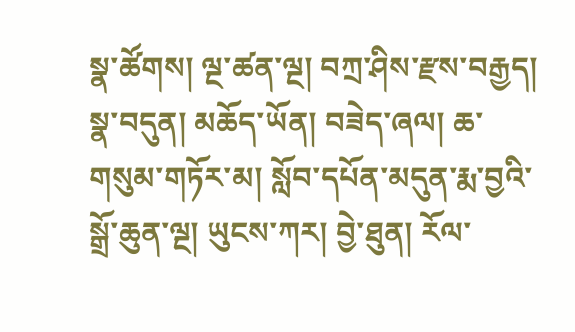སྣ་ཚོགས། ལྔ་ཚན་ལྔ། བཀྲ་ཤིས་རྫས་བརྒྱད། སྣ་བདུན། མཆོད་ཡོན། བཟེད་ཞལ། ཆ་གསུམ་གཏོར་མ། སློབ་དཔོན་མདུན་རྨ་བྱའི་སྒྲོ་ཆུན་ལྔ། ཡུངས་ཀར། བྱེ་ཐུན། རོལ་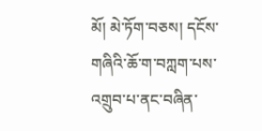མོ། མེ་ཏོག་བཅས། དངོས་གཞིའི་ཆོ་ག་བཀླག་པས་འགྲུབ་པ་ནང་བཞིན་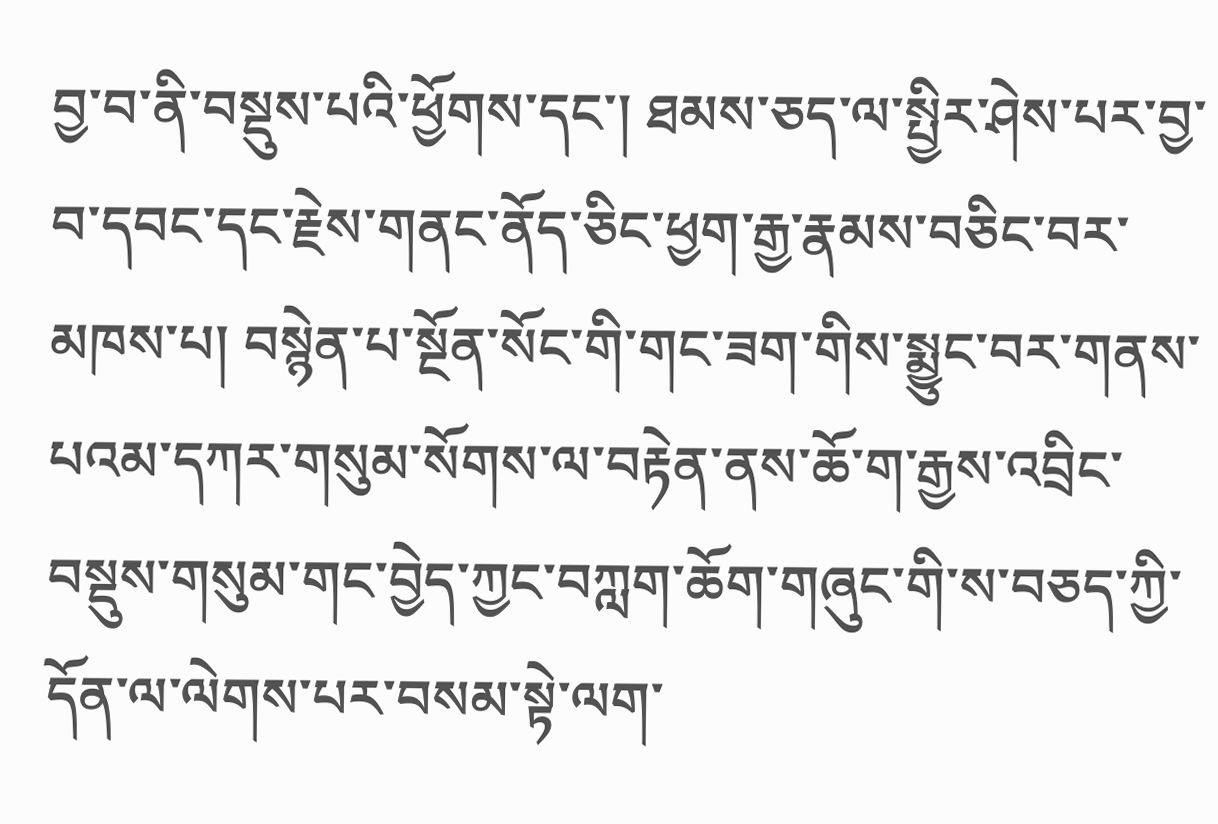བྱ་བ་ནི་བསྡུས་པའི་ཕྱོགས་དང་། ཐམས་ཅད་ལ་སྤྱིར་ཤེས་པར་བྱ་བ་དབང་དང་རྗེས་གནང་ནོད་ཅིང་ཕྱག་རྒྱ་རྣམས་བཅིང་བར་མཁས་པ། བསྙེན་པ་སྔོན་སོང་གི་གང་ཟག་གིས་སྨྱུང་བར་གནས་པའམ་དཀར་གསུམ་སོགས་ལ་བརྟེན་ནས་ཆོ་ག་རྒྱས་འབྲིང་བསྡུས་གསུམ་གང་བྱེད་ཀྱང་བཀླག་ཆོག་གཞུང་གི་ས་བཅད་ཀྱི་དོན་ལ་ལེགས་པར་བསམ་སྟེ་ལག་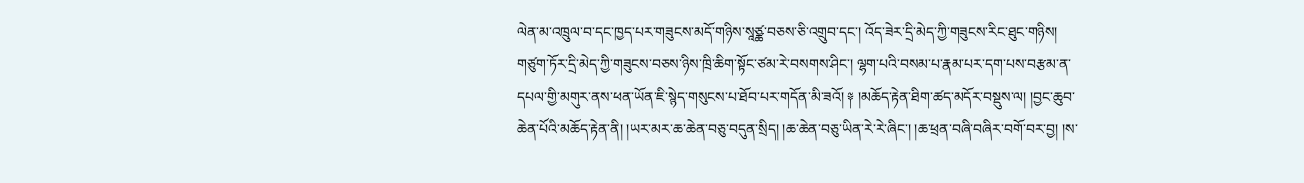ལེན་མ་འཁྲུལ་བ་དང་ཁྱད་པར་གཟུངས་མདོ་གཉིས་སཱཙྪ་བཅས་ཅི་འགྲུབ་དང་། འོད་ཟེར་དྲི་མེད་ཀྱི་གཟུངས་རིང་ཐུང་གཉིས། གཙུག་ཏོར་དྲི་མེད་ཀྱི་གཟུངས་བཅས་ཉིས་ཁྲི་ཆིག་སྟོང་ཙམ་རེ་བསགས་ཤིང་། ལྷག་པའི་བསམ་པ་རྣམ་པར་དག་པས་བརྩམ་ན་དཔལ་གྱི་མགུར་ནས་ཕན་ཡོན་ཇི་སྙེད་གསུངས་པ་ཐོབ་པར་གདོན་མི་ཟའོ། ༈ །མཆོད་རྟེན་ཐིག་ཚད་མདོར་བསྡུས་ལ། །བྱང་ཆུབ་ཆེན་པོའི་མཆོད་རྟེན་ནི། །ཡར་མར་ཆ་ཆེན་བཅུ་བདུན་སྲིད། །ཆ་ཆེན་བཅུ་ཡིན་རེ་རེ་ཞིང་། །ཆ་ཕྲན་བཞི་བཞིར་བགོ་བར་བྱ། །ས་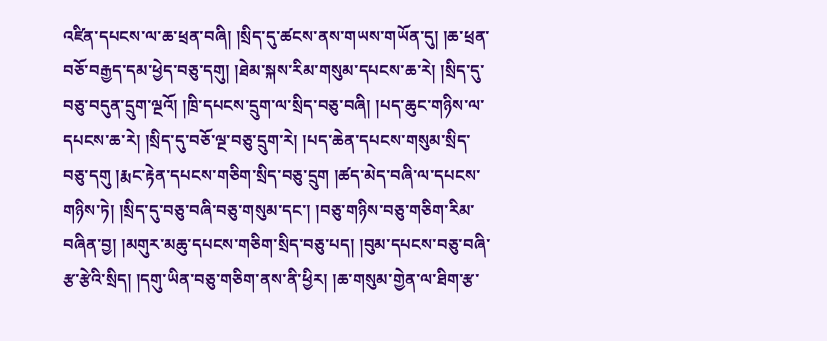འཛིན་དཔངས་ལ་ཆ་ཕྲན་བཞི། །སྲིད་དུ་ཚངས་ནས་གཡས་གཡོན་དུ། །ཆ་ཕྲན་བཅོ་བརྒྱད་དམ་ཕྱེད་བཅུ་དགུ། །ཐེམ་སྐས་རིམ་གསུམ་དཔངས་ཆ་རེ། །སྲིད་དུ་བཅུ་བདུན་དྲུག་ལྔའོ། །ཁྲི་དཔངས་དྲུག་ལ་སྲིད་བཅུ་བཞི། །པད་ཆུང་གཉིས་ལ་དཔངས་ཆ་རེ། །སྲིད་དུ་བཅོ་ལྔ་བཅུ་དྲུག་རེ། །པད་ཆེན་དཔངས་གསུམ་སྲིད་བཅུ་དགུ །རྨང་རྟེན་དཔངས་གཅིག་སྲིད་བཅུ་དྲུག །ཚད་མེད་བཞི་ལ་དཔངས་གཉིས་ཏེ། །སྲིད་དུ་བཅུ་བཞི་བཅུ་གསུམ་དང་། །བཅུ་གཉིས་བཅུ་གཅིག་རིམ་བཞིན་བྱ། །མགུར་མཆུ་དཔངས་གཅིག་སྲིད་བཅུ་པད། །བུམ་དཔངས་བཅུ་བཞི་རྩ་རྩེའི་སྲིད། །དགུ་ཡིན་བཅུ་གཅིག་ནས་ནི་ཕྱིར། །ཆ་གསུམ་གྱེན་ལ་ཐིག་རྩ་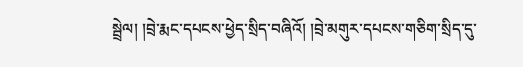སྦྲེལ། །བྲེ་རྨང་དཔངས་ཕྱེད་སྲིད་བཞིའོ། །བྲེ་མགུར་དཔངས་གཅིག་སྲིད་དུ་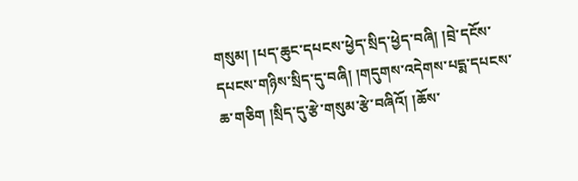གསུམ། །པད་ཆུང་དཔངས་ཕྱེད་སྲིད་ཕྱེད་བཞི། །བྲེ་དངོས་དཔངས་གཉིས་སྲིད་དུ་བཞི། །གདུགས་འདེགས་པདྨ་དཔངས་ཆ་གཅིག །སྲིད་དུ་རྩེ་གསུམ་རྩེ་བཞིའོ། །ཆོས་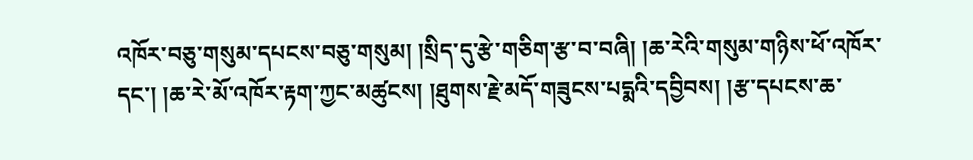འཁོར་བཅུ་གསུམ་དཔངས་བཅུ་གསུམ། །སྲིད་དུ་རྩེ་གཅིག་རྩ་བ་བཞི། །ཆ་རེའི་གསུམ་གཉིས་ཕོ་འཁོར་དང་། །ཆ་རེ་མོ་འཁོར་རྟག་ཀྱང་མཚུངས། །ཐུགས་རྗེ་མདོ་གཟུངས་པདྨའི་དབྱིབས། །རྩ་དཔངས་ཆ་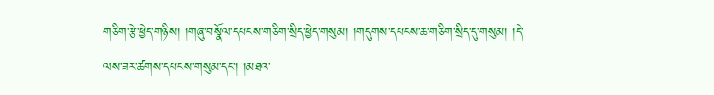གཅིག་རྩེ་ཕྱེད་གཉིས། །གཞུ་བསྣོལ་དཔངས་གཅིག་སྲིད་ཕྱེད་གསུམ། །གདུགས་དཔངས་ཆ་གཅིག་སྲིད་དུ་གསུམ། །དེ་ལས་ཟར་ཚགས་དཔངས་གསུམ་དང་། །མཐའ་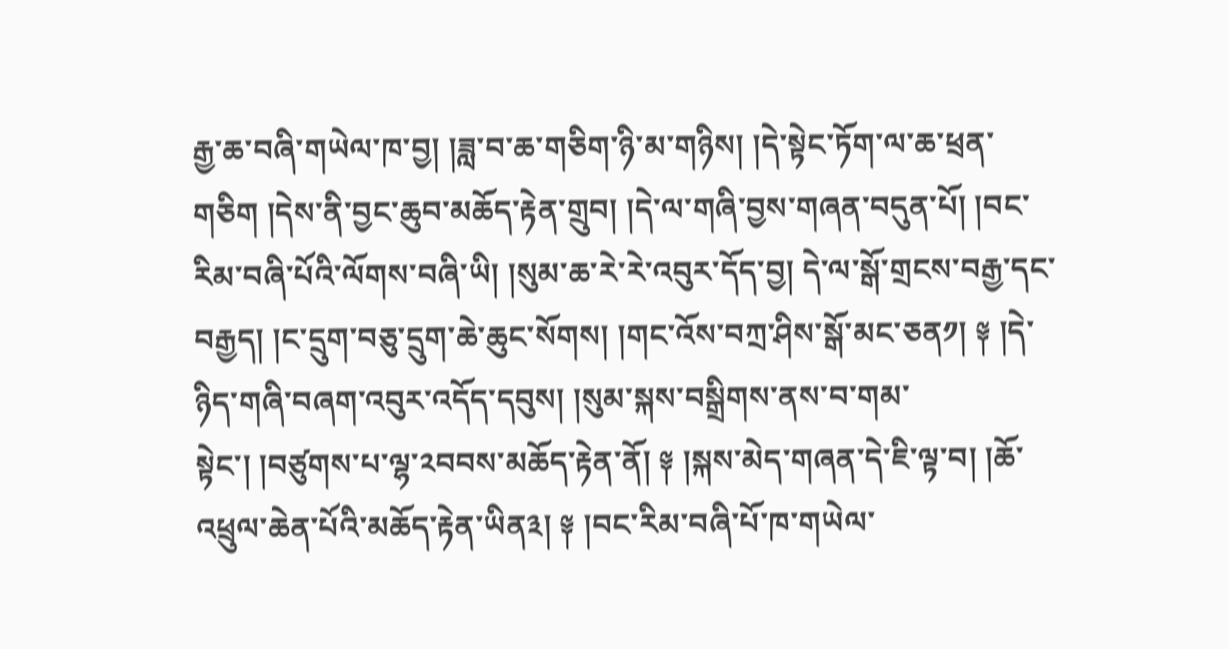རྒྱ་ཆ་བཞི་གཡེལ་ཁ་བྱ། །ཟླ་བ་ཆ་གཅིག་ཉི་མ་གཉིས། །དེ་སྟེང་ཏོག་ལ་ཆ་ཕྲན་གཅིག །དེས་ནི་བྱང་ཆུབ་མཆོད་རྟེན་གྲུབ། །དེ་ལ་གཞི་བྱས་གཞན་བདུན་པོ། །བང་རིམ་བཞི་པོའི་ལོགས་བཞི་ཡི། །སུམ་ཆ་རེ་རེ་འབུར་དོད་བྱ། དེ་ལ་སྒོ་གྲངས་བརྒྱ་དང་བརྒྱད། །ང་དྲུག་བཅུ་དྲུག་ཆེ་ཆུང་སོགས། །གང་འོས་བཀྲ་ཤིས་སྒོ་མང་ཅན༡། ༈ །དེ་ཉིད་གཞི་བཞག་འབུར་འདོད་དབུས། །སུམ་སྐས་བསྒྲིགས་ནས་བ་གམ་སྟེང་། །བཙུགས་པ་ལྷ་༢བབས་མཆོད་རྟེན་ནོ། ༈ །སྐས་མེད་གཞན་དེ་ཇི་ལྟ་བ། །ཆོ་འཕྲུལ་ཆེན་པོའི་མཆོད་རྟེན་ཡིན༣། ༈ །བང་རིམ་བཞི་པོ་ཁ་གཡེལ་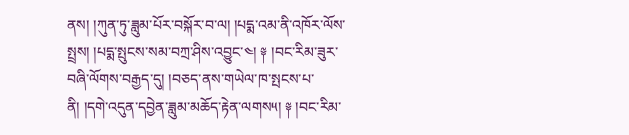ནས། །ཀུན་ཏུ་ཟླུམ་པོར་བསྐོར་བ་ལ། །པདྨ་འམ་ནི་འཁོར་ལོས་སྤྲས། །པདྨ་སྤུངས་སམ་བཀྲ་ཤིས་འབྱུང་༤། ༈ །བང་རིམ་ཟུར་བཞི་ལོགས་བརྒྱད་དུ། །བཅད་ནས་གཡེལ་ཁ་སྤངས་པ་ནི། །དགེ་འདུན་དབྱེན་ཟླུམ་མཆོད་རྟེན་ལགས༥། ༈ །བང་རིམ་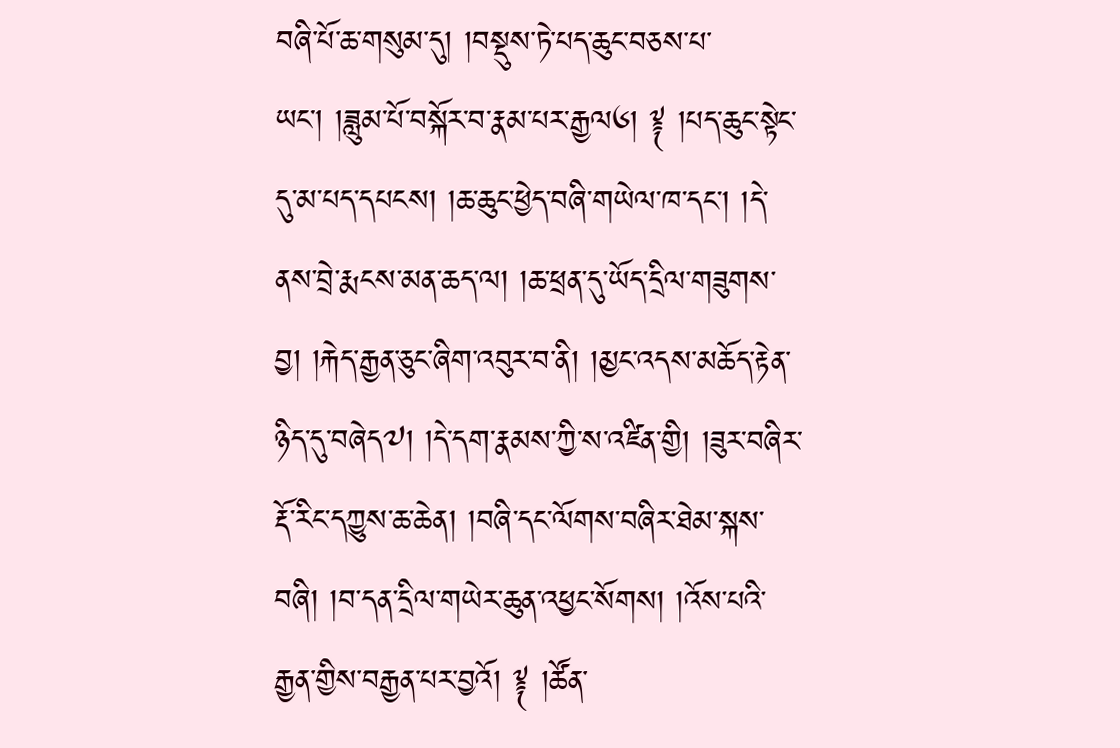བཞི་པོ་ཆ་གསུམ་དུ། །བསྡུས་ཏེ་པད་ཆུང་བཅས་པ་ཡང་། །ཟླུམ་པོ་བསྐོར་བ་རྣམ་པར་རྒྱལ༦། ༈ །པད་ཆུང་སྟེང་དུ་མ་པད་དཔངས། །ཆ་ཆུང་ཕྱེད་བཞི་གཡེལ་ཁ་དང་། །དེ་ནས་བྲེ་རྨངས་མན་ཆད་ལ། །ཆ་ཕྲན་དུ་ཡོད་དྲིལ་གཟུགས་བྱ། །རྐེད་རྒྱན་ཅུང་ཞིག་འབུར་བ་ནི། །མྱང་འདས་མཆོད་རྟེན་ཉིད་དུ་བཞེད༧། །དེ་དག་རྣམས་ཀྱི་ས་འཛིན་གྱི། །ཟུར་བཞིར་རྡོ་རིང་དཀྱུས་ཆ་ཆེན། །བཞི་དང་ལོགས་བཞིར་ཐེམ་སྐས་བཞི། །བ་དན་དྲིལ་གཡེར་ཆུན་འཕྱང་སོགས། །འོས་པའི་རྒྱན་གྱིས་བརྒྱན་པར་བྱའོ། ༈ །ཚོན་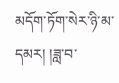མདོག་ཏོག་སེར་ཉི་མ་དམར། །ཟླ་བ་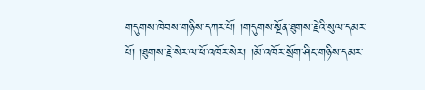གདུགས་ཁེབས་གཉིས་དཀར་པོ། །གདུགས་སྔོན་ཐུགས་རྗེའི་སུལ་དམར་པོ། །ཐུགས་རྗེ་སེར་ལ་ཕོ་འཁོར་སེར། །མོ་འཁོར་སྲོག་ཤིང་གཉིས་དམར་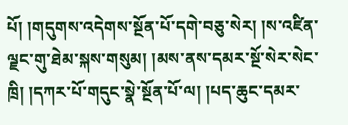པོ། །གདུགས་འདེགས་སྔོན་པོ་དགེ་བཅུ་སེར། །ས་འཛིན་ལྗང་གུ་ཐེམ་སྐས་གསུམ། །མས་ནས་དམར་སྔོ་སེར་སེང་ཁྲི། །དཀར་པོ་གདུང་སྣེ་སྔོན་པོ་ལ། །པད་ཆུང་དམར་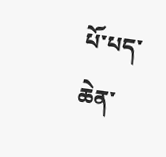པོ་པད་ཆེན་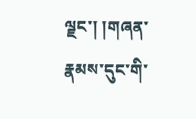ལྗང་། །གཞན་རྣམས་དུང་གི་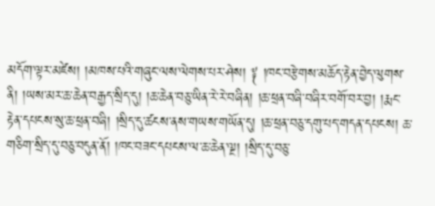མདོག་ལྟར་མཛེས། །མཁས་པའི་གཞུང་ལས་ལེགས་པར་ཤེས། ༈ །ཁང་བརྩེགས་མཆོད་རྟེན་བྱེད་ལུགས་ནི། །ཡས་མར་ཆ་ཆེན་བརྒྱད་སྲིད་དུ། །ཆ་ཆེན་བཅུ་ཡིན་རེ་རེ་བཞིན། །ཆ་ཕྲན་བཞི་བཞིར་བགོ་བར་བྱ། །རྨང་རྟེན་དཔངས་སུ་ཆ་ཕྲན་བཞི། །སྲིད་དུ་ཚངས་ནས་གཡས་གཡོན་དུ། །ཆ་ཕྲན་བཅུ་དགུ་པད་གདན་དཔངས། ཆ་གཅིག་སྲིད་དུ་བཅུ་བདུན་ནོ། །ཁང་བཟང་དཔངས་ལ་ཆ་ཆེན་ལྔ། །སྲིད་དུ་བཅུ་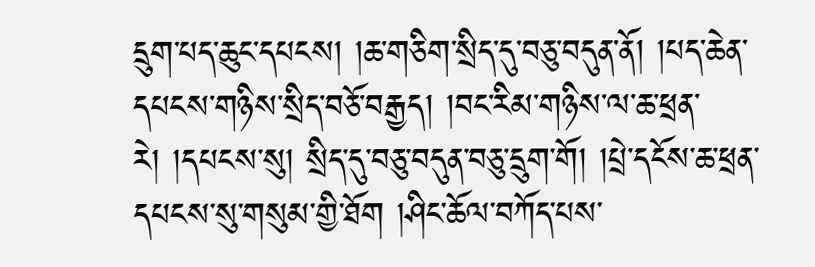དྲུག་པད་ཆུང་དཔངས། །ཆ་གཅིག་སྲིད་དུ་བཅུ་བདུན་ནོ། །པད་ཆེན་དཔངས་གཉིས་སྲིད་བཅོ་བརྒྱད། །བང་རིམ་གཉིས་ལ་ཆ་ཕྲན་རེ། །དཔངས་སུ། སྲིད་དུ་བཅུ་བདུན་བཅུ་དྲུག་གོ། །པྲེ་དངོས་ཆ་ཕྲན་དཔངས་སུ་གསུམ་གྱི་ཐོག །ཤིང་ཆོལ་བཀོད་པས་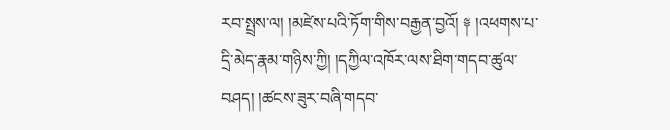རབ་སྤྲས་ལ། །མཛེས་པའི་ཏོག་གིས་བརྒྱན་བྱའོ། ༈ །འཕགས་པ་དྲི་མེད་རྣམ་གཉིས་ཀྱི། །དཀྱིལ་འཁོར་ལས་ཐིག་གདབ་ཚུལ་བཤད། །ཚངས་ཟུར་བཞི་གདབ་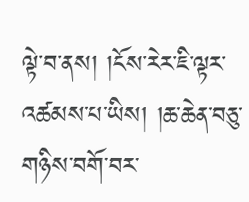ལྟེ་བ་ནས། །ངོས་རེར་ཇི་ལྟར་འཚམས་པ་ཡིས། །ཆ་ཆེན་བཅུ་གཉིས་བགོ་བར་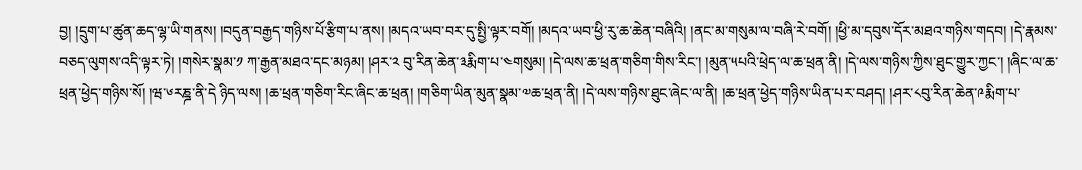བྱ། །དྲུག་པ་ཚུན་ཆད་ལྷ་ཡི་གནས། །བདུན་བརྒྱད་གཉིས་པོ་རྩིག་པ་ནས། །མདའ་ཡབ་བར་དུ་སྤྱི་ལྟར་བགོ། །མདའ་ཡབ་ཕྱི་རུ་ཆ་ཆེན་བཞིའི། །ནང་མ་གསུམ་ལ་བཞི་རེ་བགོ། །ཕྱི་མ་དབུས་དོར་མཐའ་གཉིས་གདབ། །དེ་རྣམས་བཅད་ལུགས་འདི་ལྟར་ཏེ། །གསེར་སྣམ་༡ ཀ་རྒྱན་མཐའ་དང་མཉམ། །ཤར་༢ བུ་རིན་ཆེན་༣རྨིག་པ་༤གསུམ། །དེ་ལས་ཆ་ཕྲན་གཅིག་གིས་རིང་། །མུན་༥པའི་ཕྲེད་ལ་ཆ་ཕྲན་ནི། །དེ་ལས་གཉིས་ཀྱིས་ཐུང་གྱུར་ཀྱང་། །ཞིང་ལ་ཆ་ཕྲན་ཕྱེད་གཉིས་སོ། །ཝ་༦རཎྜ་ནི་དེ ཉིད་ལས། །ཆ་ཕྲན་གཅིག་རིང་ཞིང་ཆ་ཕྲན། །གཅིག་ཡིན་མུན་སྣམ་༧ཆ་ཕྲན་ནི། །དེ་ལས་གཉིས་ཐུང་ཞེང་ལ་ནི། །ཆ་ཕྲན་ཕྱེད་གཉིས་ཡིན་པར་བཤད། །ཤར་༨བུ་རིན་ཆེན་༩རྨིག་པ་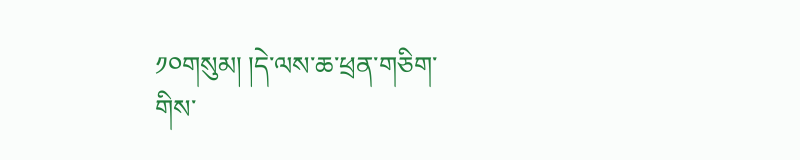༡༠གསུམ། །དེ་ལས་ཆ་ཕྲན་གཅིག་གིས་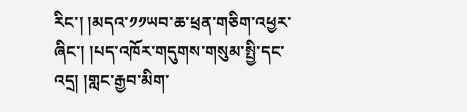རིང་། །མདའ་༡༡ཡབ་ཆ་ཕྲན་གཅིག་འཕྱར་ཞིང་། །པད་འཁོར་གདུགས་གསུམ་སྤྱི་དང་འདྲ། །གླང་རྒྱབ་མིག་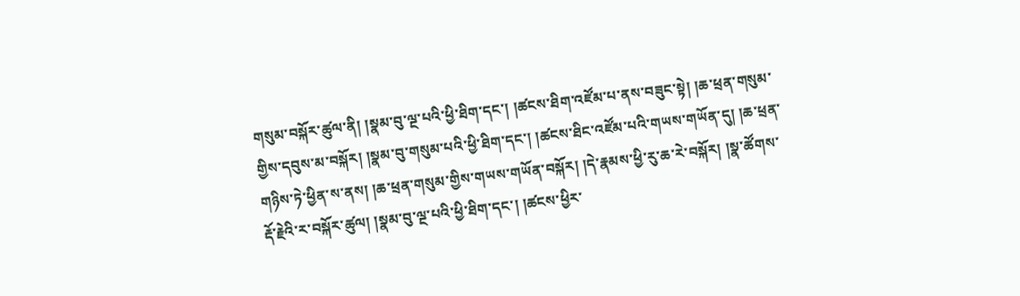གསུམ་བསྐོར་ཚུལ་ནི། །སྣམ་བུ་ལྔ་པའི་ཕྱི་ཐིག་དང་། །ཚངས་ཐིག་འཛོམ་པ་ནས་བཟུང་སྟེ། །ཆ་ཕྲན་གསུམ་གྱིས་དབུས་མ་བསྐོར། །སྣམ་བུ་གསུམ་པའི་ཕྱི་ཐིག་དང་། །ཚངས་ཐིང་འཛོམ་པའི་གཡས་གཡོན་དུ། །ཆ་ཕྲན་གཉིས་ཏེ་ཕྱིན་ས་ནས། །ཆ་ཕྲན་གསུམ་གྱིས་གཡས་གཡོན་བསྐོར། །དེ་རྣམས་ཕྱི་རུ་ཆ་རེ་བསྐོར། །སྣ་ཚོགས་རྡོ་རྗེའི་ར་བསྐོར་ཚུལ། །སྣམ་བུ་ལྔ་པའི་ཕྱི་ཐིག་དང་། །ཚངས་ཕྱིར་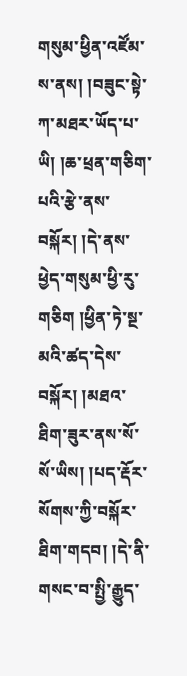གསུམ་ཕྱིན་འཛོམ་ས་ནས། །བཟུང་སྟེ་ཀ་མཐར་ཡོད་པ་ཡི། །ཆ་ཕྲན་གཅིག་པའི་རྩེ་ནས་བསྐོར། །དེ་ནས་ཕྱེད་གསུམ་ཕྱི་རུ་གཅིག །ཕྱིན་ཏེ་སྔ་མའི་ཚད་དེས་བསྐོར། །མཐའ་ཐིག་ཟུར་ནས་སོ་སོ་ཡིས། །པད་རྡོར་སོགས་ཀྱི་བསྐོར་ཐིག་གདབ། །དེ་ནི་གསང་བ་སྤྱི་རྒྱུད་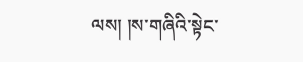ལས། །ས་གཞིའི་སྟེང་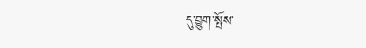དུ་བྱུག་སྤོས་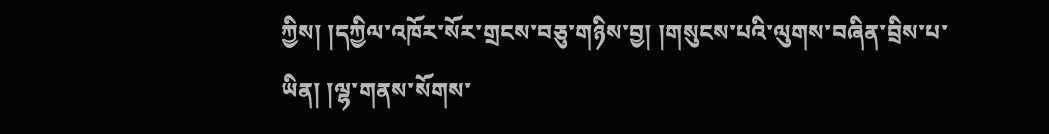ཀྱིས། །དཀྱིལ་འཁོར་སོར་གྲངས་བཅུ་གཉིས་བྱ། །གསུངས་པའི་ལུགས་བཞིན་བྲིས་པ་ཡིན། །ལྷ་གནས་སོགས་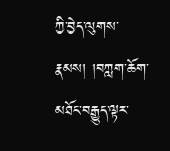ཀྱི་བྱེད་ལུགས་རྣམས། །བཀླག་ཆོག་མཐོང་བརྒྱུད་ལྟར་